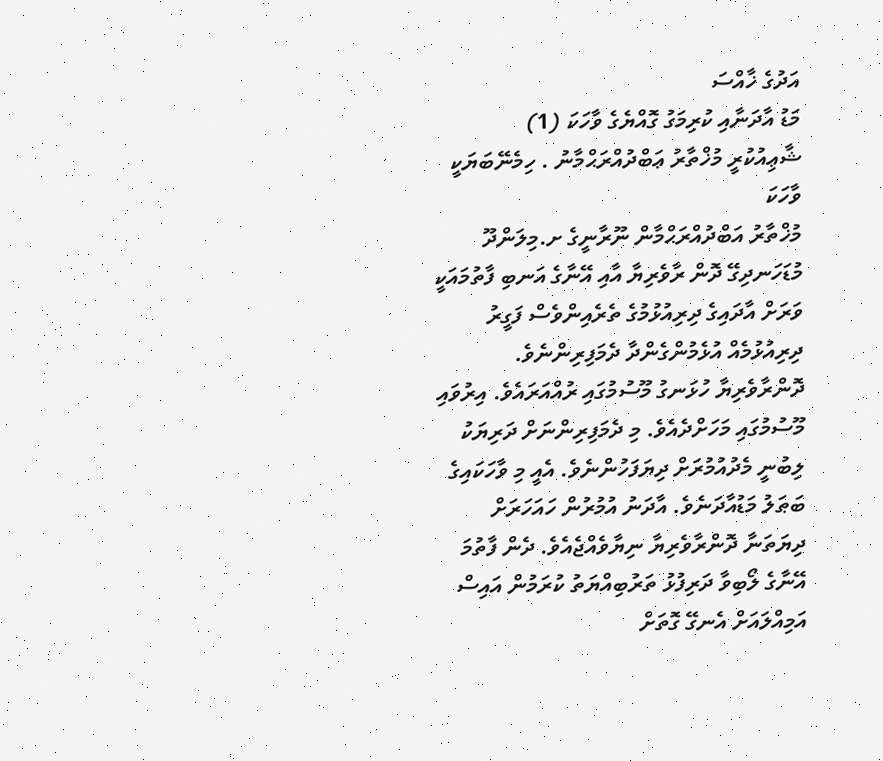އަދުގެ ޚާއްސަ
މަޑު އާދަނާއި ކުރިމަގު ގޮއްޔެގެ ވާހަކަ (1)
ޝާޢިއުކުރީ މުޚްތާރު ޢަބްދުއްރަޙްމާނު . ހިމެނޭބަޔަކީ ވާހަކަ
މުޚްތާރު އަބްދުއްރަޙްމާން ނޫރާނީގެ ށ.މިލަންދޫ
މުޑަހަނދިގޭ ދޮން ރާވެރިޔާ އާއި އޭނާގެ އަނބި ފާތުމައަކީ ވަރަށް އާދައިގެ ދިރިއުޅުމުގެ ތެރެއިންވެސް ފަގީރު ދިރިއުޅުމެއް އުޅެމުންގެންދާ ދެމަފިރިންނެވެ. ދޮންރާވެރިޔާ ހުޅަނގު މޫސުމުގައި ރުއްއަރައެވެ. އިރުވައި މޫސުމުގައި މަހަށްދެއެވެ. މި ދެމަފިރިންނަށް ދަރިޔަކު ލިބުނީ މެދުއުމުރަށް ދިޔަފަހުންނެވެ. އެއީ މި ވާހަކައިގެ ބަޠަލު މަޑުއާދަނެވެ. އާދަނު އުމުރުން ހައަހަރަށް ދިޔަތަނާ ދޮންރާވެރިޔާ ނިޔާވެއްޖެއެވެ. ދެން ފާތުމަ އޭނާގެ ލޯބިވާ ދަރިފުޅު ތަރުބިއްޔަތު ކުރަމުން އައިސް އަމިއްލައަށް އެނގޭ ގޮތަށް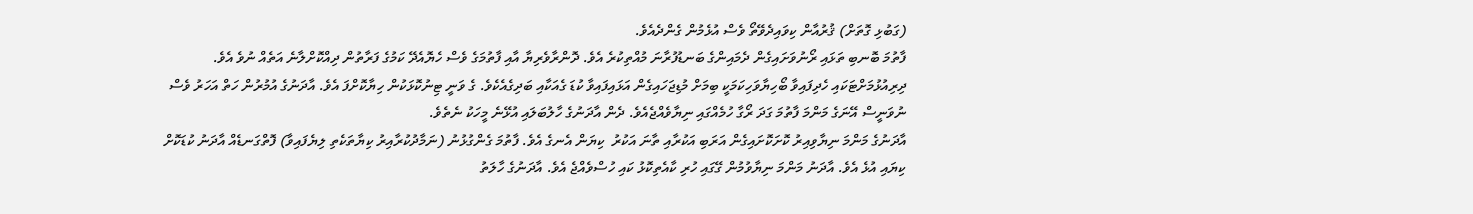(ގަބުޅި ގޮތަށް) ޤުރުއާން ކިވައިދެވޭތޯ ވެސް އުޅެމުން ގެންދެއެވެ.
ފާތުމަ ބޮނބި ތަޅައި ރޯނުވަށައިގެން ދެމައިންގެ ބަނޑުފުރާނަ މުއްތިކުރެ އެވެ. ދޮންރާވެރިޔާ އާއި ފާތުމަގެ ވެސް ހެޔޮއެދޭ ކަމުގެ ފަރާތުން ދިއްކޮށްލާނެ އަތެއް ނުވެ އެވެ.  ދިރިއުޅުމަށްޓަކައި ހެދިފައިވާ ބޯހިޔާވަހިކަމަކީ ބިމަށް މުޑިޖަހައިގެން އަޅައިފައިވާ ކުޑަ ގެއަކާއި ބަދިގެއެކެވެ. ގެ ވަނީ ޓިނުކޮޅަކުން ހިޔާކޮށްފަ އެވެ. އާދަނުގެ އުމުރުން ހަތް އަހަރު ވެސް ނުވަނީސް އޭނަގެ މަންމަ ފާތުމަ ގަދަ ރޯގާ ހުމެއްގައި ނިޔާވެއްޖެއެވެ. ދެން އާދަނުގެ ހާލުބަލައި އުޅޭނެ މީހަކު ނެތެވެ.
އާދަނުގެ މަންމަ ނިޔާވިއިރު ކޮށަކޮށައިގެން އަރަބި އަކުރާއި ތާނަ އަކުރު  ކިޔަން އެނގެ އެވެ. ފާތުމަ ގެންގުޅުނު (ނަމާދުކުރާއިރު ކިޔާތަކެތި ލިޔެފައިވާ) ފޮތްގަނޑެއް އާދަނު ކުޑަކޮށް ކިޔައި އުޅެ އެވެ. އާދަނު މަންމަ ނިޔާވުމުން ގޭގައި ހުރި ކާއެތިކޮޅު ކައި ހުސްވެއްޖެ އެވެ. އާދަނުގެ ހާލަތު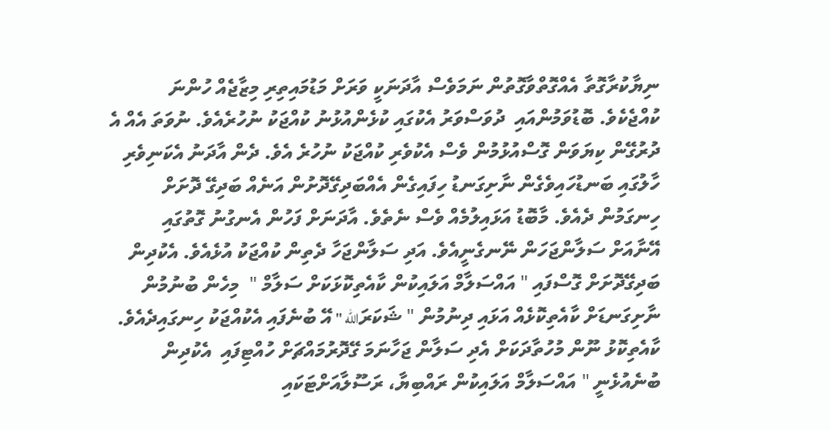ނިޔާކުރާގޮތާ އެއްގޮތްވާގޮތުން ނަމަވެސް އާދަނަކީ ވަރަށް މަޑުމައިތިރި މިޒާޖެއް ހުންނަ ކުއްޖެކެވެ. ބޮޑުވަމުންއައި  ދުވަސްވަރު އެކުގައި ކުޅެންއުޅުނު ކުއްޖަކު ނުހުރެއެވެ. ނުވަތަ އެއް އެ ދުރުގޭން ކިޔަވަން ގޮސްއުޅުމުން ވެސް އެކުވެރި ކުއްޖަކު ނުހުރެ އެވެ. ދެން އާދަނު އެކަނިވެރި ހާލުގައި ބަނޑުހައިވެގެން ނާށިގަނޑު ހިފައިގެން އެއްބަދިގޭދޮށުން އަނެއް ބަދިގޭ ދޮށަށް ހިނގަމުން ދެއެވެ. މާބޮޑު އަޅައިލުމެއް ވެސް ނެތެވެ. އާދަނަށް ފަހުން އެނގުނު ގޮތުގައި އޭނާއަށް ސަލާންޖަހަން ނޭނގެނީއެވެ. އަދި ސަލާންޖަހާ ދެތިން ކުއްޖަކު އުޅެއެވެ. އެކުދިން ބަދިގޭދޮށަށް ގޮސްފައި " އައްސަލާމް އަލައިކުން ކާއެތިކޮޅަކަށް ސަލާމް "  މިހެން ބުނުމުން ނާށިގަނޑަށް ކާއެތިކޮޅެއް އަޅައި ދިނުމުން " ޝަކަރަالله " އޭ ބުނެފައި އެކުއްޖަކު ހިނގައިދެއެވެ. ކާއެތިކޮޅު ނޫން މުހުތާދަކަށް އެދި ސަލާން ޖަހާނަމަ ގޭދޮރުމައްޗަށް ހުއްޓިފައި  އެކުދިން ބުނެއުޅެނީ " އައްސަލާމް އަލައިކުން ރައްބިޔާ، ރަސޫލާއަށްޓަކައި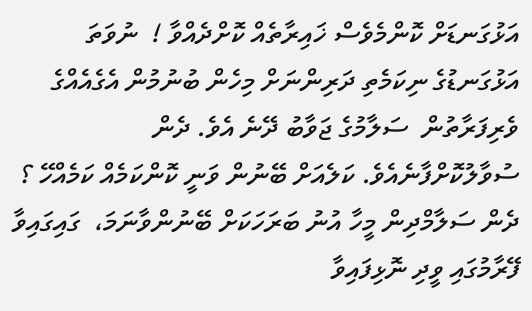އަޅުގަނޑަށް ކޮންމެވެސް ޚައިރާތެއް ކޮށްދެއްވާ !  ނުވަތަ އަޅުގަނޑުގެ ނިކަމެތި ދަރިންނަށް މިހެން ބުނުމުން އެގެއެއްގެ ވެރިފަރާތުން  ސަލާމުގެ ޖަވާބު ދޭނެ އެވެ. ދެން ސުވާލުކޮށްފާނެއެވެ. ކަލެއަށް ބޭނުން ވަނީ ކޮންކަމެއް ކަމެއްހޭ ؟ ދެން ސަލާމްދިން މީހާ އުނު ބަރަހަކަށް ބޭނުންވާނަމަ،  ގައިގައިވާ ފޭރާމުގައި ވީދި ނޮޅިފައިވާ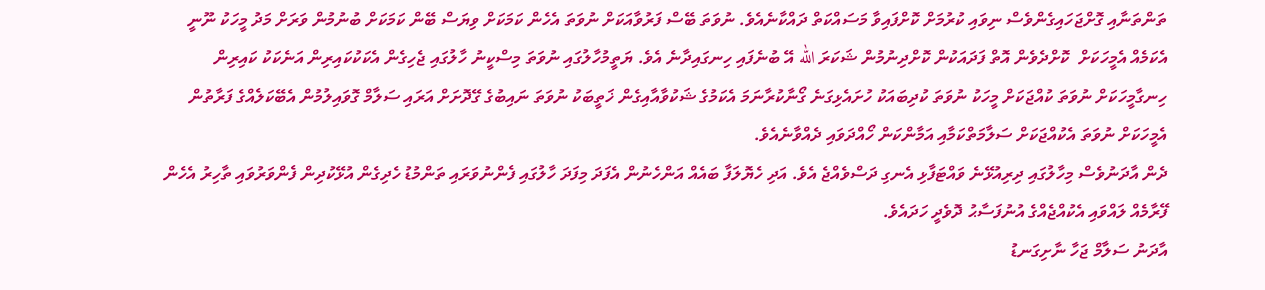ތަންތަނާއި ގޮށްޖަހައިގެންވެސް ނިވައި ކުރުމަށް ކޮށްފައިވާ މަސައްކަތް ދައްކާނެއެވެ. ނުވަތަ ބޭސް ފަރުވާއަކަށް ނުވަތަ އެހެން ކަމަކަށް ވިޔަސް ބޭން ކަމަކަށް ބުނުމުން ވަރަށް މަދު މީހަކު ނޫނީ އެކަމެއް އެމީހަކަށް  ކޮށްދެވެން އޮތް ފަދައަކުން ކޮށްދިނުމުން ޝަކަރަ الله އޭ ބުނެފައި ހިނގައިދާނެ އެވެ. ޔަތީމުހާލުގައި ނުވަތަ މިސްކީނު ހާލުގައި ޖެހިގެން އެކަކުކައިރިން އަނެކަކު ކައިރިން ހިނގާމީހަކަށް ނުވަތަ ކުއްޖަކަށް މީހަކު ނުވަތަ ކުދިބައަކު ހުށައެޅިގަނެ ގޯނާކުރާނަމަ އެކަމުގެ ޝަކުވާއާއިގެން ޚަތީބަކު ނުވަތަ ނައިބުގެ ގޭދޮށަށް އަރައި ސަލާމް ގޮވައިލުމުން އެބޭކަލެއްގެ ފަރާތުން އެމީހަކަށް ނުވަތަ އެކުއްޖަކަށް ސަލާމަތްކަމާއި އަމާންކަން ހޯއްދަވައި ދެއްވާނެއެވެ.
ދެން އާދަނުވެސް މިހާލުގައި ދިރިއުޅޭނެ ވައްޓަފާޅި އެނގި ދަސްވެއްޖެ އެވެ. އަދި ހެޔޮލަފާ ބައެއް އަންހެނުން އެފަދަ މިފަދަ ހާލުގައި ފެންނުވަރައި ތަންމުޑު ހެދިގެން އުޅޭކުދިން ފެންވަރުވައި ތާހިރު އެހެން ފޭރާމެއް ލައްވައި އެކުއްޖެއްގެ އުނުފަސާޙު ދޮވެދީ ހަދައެވެ.
އާދަނު ސަލާމް ޖަހާ ނާށިގަނޑު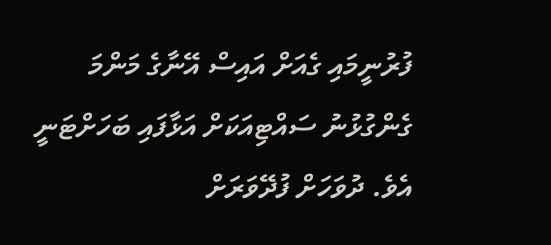ފުރުނީމައި ގެއަށް އައިސް އޭނާގެ މަންމަ ގެންގުޅުނު ސައްޓިއަކަށް އަޅާފައި ބަހަށްޓަނީ އެވެ. ދުވަހަށް ފުދޭވަރަށް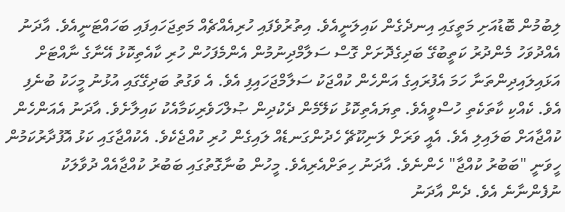ލިބުމުން ބޮޑުއަށި މަތީގައި އިނދެގެން ކައިލަނީއެވެ. އިތުރުވެފައި ހުރިއެއްޗެއް މަތިޖަހައިފައި ބަހައްޓަނީއެވެ. އާދަނު އެއްދުވަހު މެންދުރު ކަތީބުގޭ ބަދިގެދޮށަށް ގޮސް ސަލާމްދިނުމުން އެންމެފަހުން ހުރި ކާއެތިކޮޅު އޭނާގެ ނާއްޓަށް އަޅައިލައިދިންތަނާ ހަމަ އެފުރައިގެ އަންހެން ކުއްޖަކު ސަލާމްޖަހައިފި އެވެ. އެ ވަގުތު ބަދިގޭގައި އުޅުނު މީހަކު ބުނެފި އެވެ. ކެއްކި ކާތަކެތި ހުސްވީއެވެ. ތިޔައެތިކޮޅު ކަލޭމެން ދެކުދިން ޞުލްހަވެރިކަމާއެކު ކައިލާށެވެ. އާދަނު އެއަންހެން ކުއްޖާއަށް ބަލައިލި އެވެ. އެއީ ވަރަށް ލަނިކޫޗޭ ހެދުންގަނޑެއް ލައިގެން ހުރި ކުއްޖެކެވެ. އެކުއްޖާގައި ކަޅު އޮފުދާރުކަމުން ހީވަނީ "ބަބުރު ކުއްޖާ" ހެންނެވެ. އާދަނު ހިތަށްއެރިއެވެ. މީހުން ބުނާގޮތުގައި ބަބުރު ކުއްޖާއެއް ދުވާލަކު ނުފެންނާނެ އެވެ. ދެން އާދަނު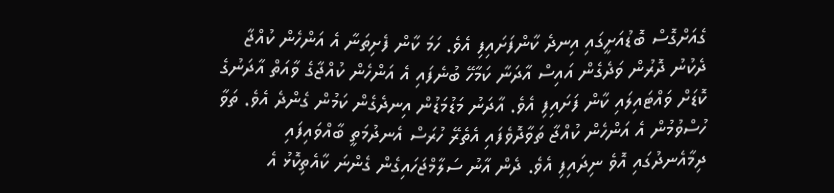ގެއަށްގޮސް ބޮޑުއަށީގައި އިނދެ ކާންފަށައިފި އެވެ. ހަމަ ކާން ފެށިތަނާ އެ އަންހެން ކުއްޖާ ދެކުނު ދޮރުން ވަދެގެން އައިސް އާދަނާ ކަމާހޭ ބުނެފައި އެ އަންހެން ކުއްޖާގެ ވާއަތް އާދަނުގެ ކޮޑަށް ވައްޓައިލައި ކާން ފަށައިފި އެވެ. އާދަނު މަޑުމަޑުން އިނދެގެން ކަމުން ގެންދެ އެވެ. ތަވާ ހުސްވުމުން އެ އަންހެން ކުއްޖާ ތަވާދޮވެފައި އެތެރޭ ހުރަސް އެނދުމަތީ ބާއްވައިފައި ދިމާއެނދުގައި އޮވެ ނިދައިފި އެވެ. ދެން އާނު ސަލާމްޖަހައިގެން ގެންނަ ކާއެތިކޮޅު އެ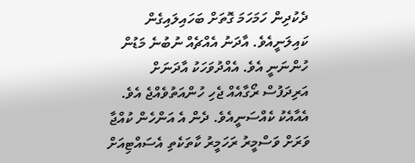ދެކުދިން ހަމަހަމަ ގޮތަށް ބަހައިލައިގެން ކައިލަނީއެވެ. އާދަނު އެއްޗެއް ނުބުނެ މަޑުން ހުންނަނީ އެވެ. އެއްދުވަހަކު އާދަނަށް އަރިދަފުސް ރޯގާއެއް ޖެހި ހުންއަތުވެއްޖެ އެވެ. އެއާއެކު ކެއްސަނީއެވެ. ދެން އެ އަންހެން ކުއްޖާ ވަރަށް ވަސްމީރު ރަހަމީރު ކާތަކެތި އެސައްޓިއަށް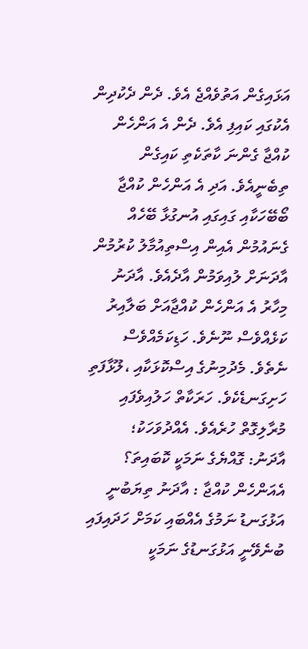އަޅައިގެން އަތުވެއްޖެ އެވެ. ދެން ދެކުދިން އެކުގައި ކައިފި އެވެ. ދެން އެ އަންހެން ކުއްޖާ ގެންނަ ކާތަކެތި ކައިގެން ތިބެނީއެވެ. އަދި އެ އަންހެން ކުއްޖާ ބޯބޭހަކާއި ގައިގައި އުނގުޅާ ބޭހެއް ގެނައުމުން އެއިން އިސްތިއުމާލު ކުރުމުން އާދަނަށް ލުއިވަމުން އާދެއެވެ. އާދަނު މިހާރު އެ އަންހެން ކުއްޖާއަށް ބަލާއިރު ކަޅެއްވެސް ނޫނެވެ. ހަޑިކަމެއްވެސް ނެތެވެ. މެދުމިނުގެ އިސްކޮޅަކާއި ،ލޫޅާފަތި ހަށިގަނޑެކެވެ. ހަރަކާތް ހަލުއިވެފައި މުރާލިގޮތް ހުރެއެވެ. އެއްދުވަހަކު؛
އާދަނު: ގޮއްޔެގެ ނަމަކީ ކޮބައިތަ؟
އެއަންހެން ކުއްޖާ : އާދަނު ތިޔަބުނީ އަޅުގަނޑު ނަމުގެ އެއްބައި ކަމަށް ހަދައިފައި ބުނެވޭނީ އަޅުގަނޑުގެ ނަމަކީ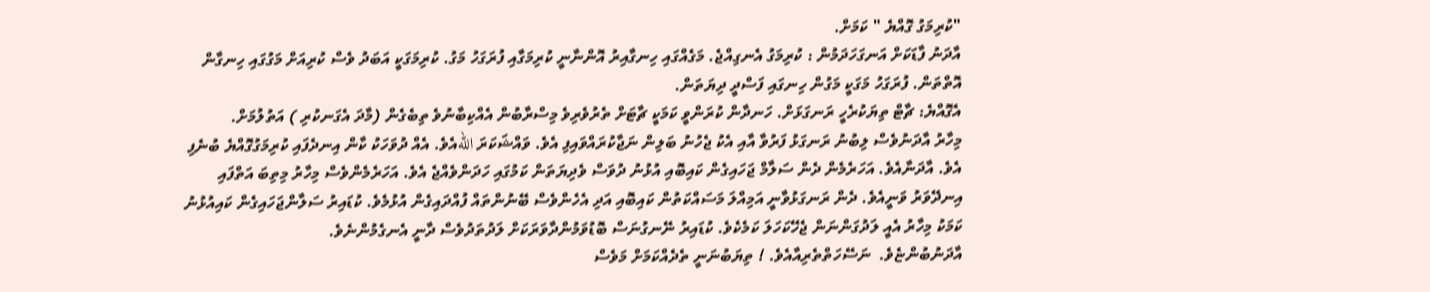"ކުރިމަގު ގޮއްޔެ " ކަމަށް.
އާދަނު ފާޑަކަށް އަނގަހަދަމުން : ކުރިމަގު އެނގިއްޖެ. މަގެއްގައި ހިނގާއިރު އޮންނާނީ ކުރިމަގާއި ފުރަގަހު މަގު. ކުރިމަގަކީ އަބަދު ވެސް ކުރިއަށް މަގުގައި ހިނގާން އޮތްތަން. ފުރަގަހު މަގަކީ މަގުން ހިނގައި ފަސްދީ ދިޔަތަން.
އެގޮއްޔެ: ޗާޓް ތިޔަކުރެހީ ރަނގަޅަށް. ހަނދާން ކުރަންވީ ކަމަކީ ޗާޓަށް ތެރުވެރިވެ މިސްރާބުން އެއްކިބާނުވެ ތިބެގެން (މާދަ އެގަނކުރި ) އަތުލުމަށް.
މިހާރު އާދަނުވެސް ލިބުނު ރަނގަޅު ފަރުވާ އާއި އެކު ޖެހުނު ބަލިން ނަޖާކުރައްވައިފި އެވެ. ވައްޝަކަރަ اللهއެވެ. އެއް ދުވަހަކު ކާން އިނދެފައި ކުރިމަގުގޮއްޔެ ބުނެފި އެވެ. އާދަނާއެވެ. އަހަރެމެން ދެން ސަލާމް ޖަހައިގެން ކައިބޮއި އުޅުނު ދުވަސް ވެދިޔަތަން ކަމުގައި ހަދަންވެއްޖެ އެވެ. އަހަރެމެންވެސް މިހާރު މިތިބަ އަތްފައި އިނދޭވަރު ވަނީއެވެ. ދެން ރަނގަޅުވާނީ އަމިއްލަ މަސައްކަތުން ކައިބޮއި އަދި އެހެންވެސް ބޭނުންތައް ފުއްދައިގެން އުޅުމެވެ. ކުޑައިރު ސަލާންޖަހައިގެން ކައިއުޅުނު ކަމަކު މިހާރު އެއީ ލަދުގަންނަން ޖެހޭކަހަލަ ކަމެކެވެ. ކުޑައިރު ނޭނގުނަސް ބޮޑުވަމުންދާވަރަކަށް ލަދުތަދުވެސް ދާނީ އެނގެމުންނެވެ.
އާދަނުބުންޏެވެ.  ނަސޭހަތްތެރިއާއެވެ. ! ތިޔަބުނަނީ ތެދެއްކަމަށް މަވެސް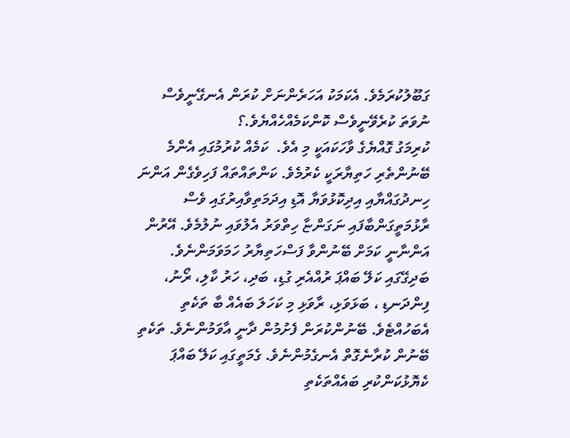ގަބޫލުކުރަމެވެ. އެކަމަކު އަހަރެންނަށް ކުރަން އެނގޭނީވެސް ނުވަތަ ކުރެވޭނީވެސް ކޮންކަމެއްހެއްޔެވެ.؟
ކުރިމަގު ގޮއްޔެގެ ވާހަކައަކީ މި އެވެ.  ކަމެއް ކުރުމުގައި އެންމެ ބޭނުންތެރި ހަތިޔާރަކީ ކެރުމެވެ. ކަންތައްތައް ފަހިވެގެން އަންނަ ހިނދުގައްޔާއި އިދިކޮޅުވަޔާ އޮޑި އިދަމަތިވާއިރުގައި ވެސް ރާޅުމަތީގަންބާފައި ނަގަންޏާ ހިތްވަރު އެލުވައި ނުލުމެވެ. އޭރުން އަންނާނީ ކަމަށް ބޭނުންވާ ފަސްހަތިޔާރު ހަމަވަމަންނެވެ. ބަދިގޭގައި ކަލޭ ބައްޕަ ރުއްއެރި ގުޑި، ބަދި، ހަރު ކާލި، ރޯނު، ފިންދަނޑި ، ބަޅަވަޅި، ރާވަޅި މި ކަހަލަ ބައެއް ބާ ތަކެތި އެބަހުއްޓެވެ. ބޭނުންކުރަން ފެށުމުން ދާނީ އާވަމުންނެވެ. ތަކެތި ބޭނުން ކުރާނެގޮތް އެނގެމުންނެވެ. ގެމަތީގައި ކަލޭ ބައްޕަ ކެޔޮޅުކަންކުރި ބައެއްތަކެތި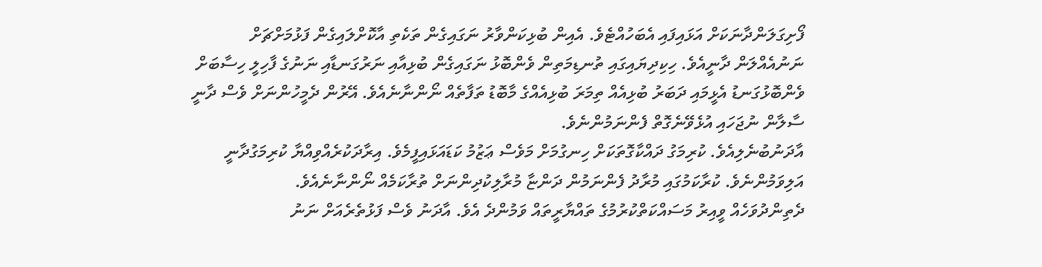ފޯށިގަލަންދާނަކަށް އަޅައިފައި އެބަހުއްޓެވެ. އެއިން ބުޅިކަންވާރު ނަގައިގެން ތަކެތި އާކޮށްލައިގެން ފަޅުމަށްޗަށް ނަނުއެއްލަން ދާނީއެވެ. ހިކިދިޔައިގައި ތުނޑިމަތިން ވެންބޮޅު ނަގައިގެން ބުޅިއާއި ނަރުގަނޑާއި ނަނުގެ ފާހިލީ ހިސާބަށް ވެންބޮޅުގަނޑު އެޅީމައި ދަބަރު ބުޅިއެއް ތިމަރަ ބުޅިއެއްގެ މާބޮޑު ތަފާތެއް ނޯންނާނެއެވެ. އޭރުން ދެމީހުންނަށް ވެސް ދާނީ ސާލާން ނުޖަހައި އުޅެވޭނެގޮތް ފެންނަމުންނެވެ.
އާދަނުބުނެލިއެވެ. ކުރިމަގު ދައްކާގޮތަކަށް ހިނގުމަށް މަވެސް ޢަޒުމު ކަޑައަޅައިފީމެވެ. އިރާދަކުރެއްވިއްޔާ ކުރިމަގުދާނީ އަލިވަމުންނެވެ. ކުރާކަމުގައި މުރާދު ފެންނަމުން ދަންޏާ މުރާލިކުދިންނަށް ތުރާކަމެއް ނޯންނާނެއެވެ.
ދެތިންދުވަހެއް ވީއިރު މަސައްކަތްކުރުމުގެ ތައްޔާރީތައް ވަމުންދެ އެވެ. އާދަނު ވެސް ފަޅުތެރެއަށް ނަނު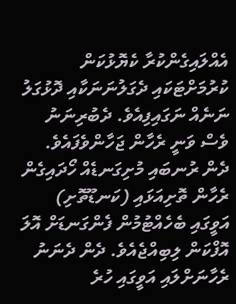އެއްލައިގެންކުރާ ކެޔޮޅުކަން ކުރުމަށްޓަކައި ދެގަލުނަނަކާއި ދޮޅުގަލު ނަނެއް ނަގައިފިއެވެ. ދެބުރިނަނު ވެސް ވަނީ ރެހާން ޖަހާންވެފައެވެ. ދެން ރުނބައި މުށިގަނޑެއް ހޯދައިގެން ރެހާން ތޮށިއަޅައި (ކަނޑޫތޮށި) އަވީގައި ބެހެއްޓުމުން ފެންގަނޑަށް އޮލަ އޮފްކަން ލިބިއްޖެއެވެ. ދެން ދެނަނު ރެހާނަށްލައި އަވީގައި ހުރެ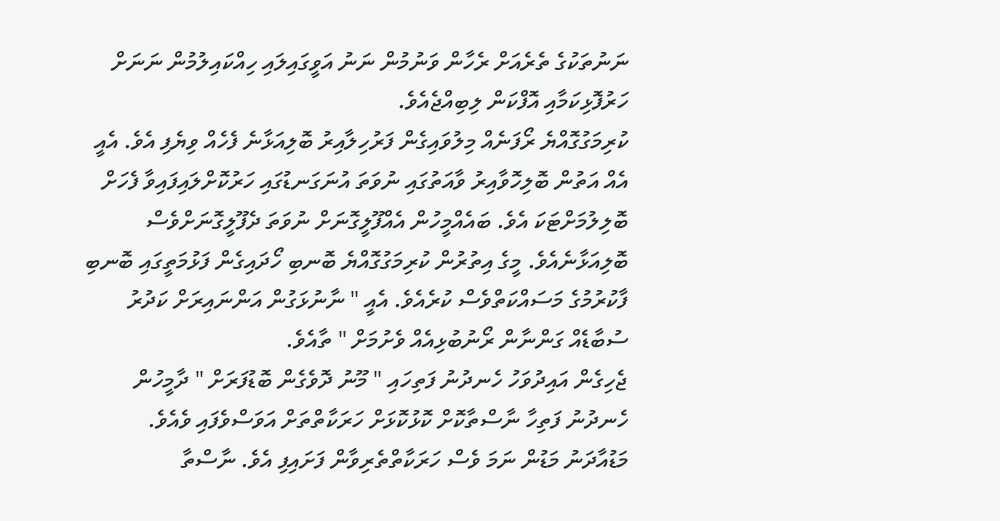ނަނުތަކުގެ ތެރެއަށް ރެހާން ވަނުމުން ނަނު އަވީގައިލައި ހިއްކައިލުމުން ނަނަށް ހަރުފޮޅިކަމާއި އޮފްކަން ލިބިއްޖެއެވެ.
ކުރިމަގުގޮއްޔެ ރޯފަނެއް މިލުވައިގެން ފަރުހިލާއިރު ބޮލިއަޅާނެ ފެހެއް ވިޔެފި އެވެ. އެއީ އެއް އަތުން ބޮލިހޮވާއިރު ވާއަތުގައި ނުވަތަ އުނަގަނޑުގައި ހަރުކޮށްލައިފައިވާ ފެހަށް ބޮލިލުމަށްޓަކަ އެވެ. ބައެއްމީހުން އެއްފޫލީގޮނަށް ނުވަތަ ދެފޫލީގޮނަށްވެސް ބޮލިއަޅާނެއެވެ. މީގެ އިތުރުން ކުރިމަގުގޮއްޔެ ބޮނބި ހޯދައިގެން ފަޅުމަތީގައި ބޮނބި ފާކުރުމުގެ މަސައްކަތްވެސް ކުރެއެވެ. އެއީ " ނާނުޅަގުން އަންނައިރަށް ކަދުރު ސުބާޑެއް ގަންނާން ރޯނުބުޅިއެއް ވެށުމަށް " ތާއެވެ.
ޖެހިގެން އައިދުވަހު ހެނދުނު ފަތިހައި " މޫނު ދޮވެގެން ބޮޑުފަރަށް " ދާމީހުން ހެނދުނު ފަތިހާ ނާސްތާކޮށް ކޮޅުކޮޅަށް ހަރަކާތްތަށް އަވަސްވެފައި ވެއެވެ. މަޑުއާދަނު މަޑުން ނަމަ ވެސް ހަރަކާތްތެރިވާން ފަށައިފި އެވެ. ނާސްތާ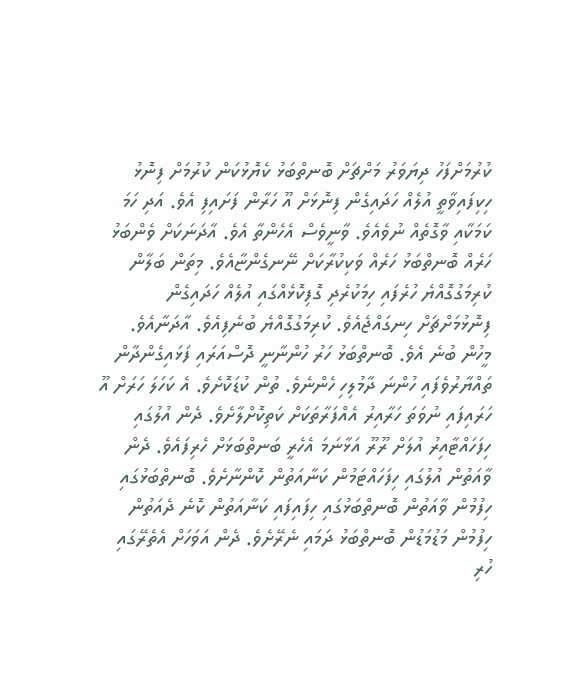ކުރުމަށްފަހު ދިޔަވަރު މަށްޗަށް ބޮނތްބަޅު ކެޔޮޅުކަން ކުރުމަށް ފިނޮޅު ހިކިފައިވާތީ އުލެއް ހަދައިގެން ފިނޮޅަށް އޫ ހަރާން ފަށައިފި އެވެ. އަދި ހަމަ ކަމަކާއި ވާގޮތެއް ނުވެއެވެ. ވާނީވެސް އެހެންތާ އެވެ. އާދަނަކަށް ވެންބަޅު ހަރެއް ބޮނތްބަޅު ހަރެއް ވަކިކުރާކަށް ނޭނގެންޏާއެވެ. މިތަން ބަލާން ކުރިމަގުގޮއްޔެ ހުރެފައި ހިމަކުރެދި ގޮފިކޮޅެއްގައި އުލެއް ހަދައިގެން ފިނޮޅުމަށްޗަށް ހިނގައްޖެއެވެ. ކުރިމަގުގޮއްޔެ ބުނެފިއެވެ. އާދަނާއެވެ. މީހުން ބުނެ އެވެ. ބޮނތްބަޅު ހަރު ހުންނާނީ ދޮސްއަރައި ފަޅައިގެންދާން ތައްޔާރުވެފައި ހުންނަ ދާމުލިހި ހެންނެވެ. ތުން ކުޑަކޮށެވެ. އެ ކަހަލަ ހަރަށް އޫ ހަރައިފައި ނުވަތަ ހަރާއިރު އެއްފަރާތަކަށް ކަތިކޮށްލާށެވެ. ދެން އުލުގައި ހިފަހައްޓާއިރު އުލަށް ރޫރޫ އަޅާނަމަ އެހެރީ ބަނތްބަޅަށް ހެރިފައެވެ. ދެން ވާއަތުން އުލުގައި ހިފަހައްޓަމުން ކަނާއަތުން ކޮންނާށެވެ. ބޮނތްބަޅުގައި ހިފުމުން ވާއަތުން ބޮނތްބަޅުގައި ހިފައިފައި ކަނާއަތުން ކޮނެ ދެއަތުން ހިފުމުން މަޑުމަޑުން ބޮނތްބަޅު ދަމައި ނެރޭށެވެ. ދެން އަވަހަށް އެތެރޭގައި ހުރި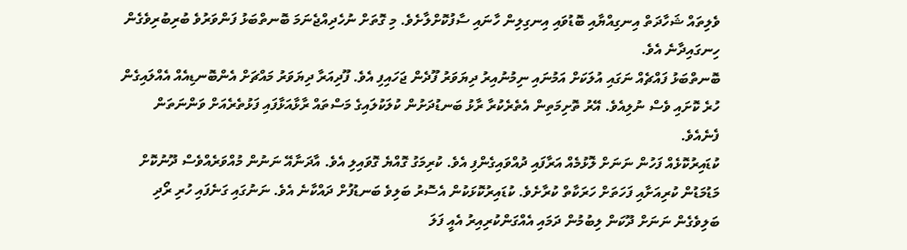ވެލިތައް ޝަހާދަތް އިނގިއްޔާއި ބޮޑުވައި އިނގިލިން ހާނައި ސާފުކޮށްލާށެވެ. މި ގޮތަށް ނުހެދިއްޖެނަމަ ބޮނތްބަޅު ފަންވަރުވެ ބުރިބުރިވެގެން ހިނގައިދާނެ އެވެ.
ބޮނތްބަޅު ފައްޗެއް ނަގައި އުލަކަށް އަމުނައި ނިމުނުއިރު ދިޔަވަރު ފޫދެން ޖަހައިފި އެވެ. ފޫދިއަރާ ދިޔަވަރު މައްޗަށް އެންބޮނޑިއެއް އެއްލައިގެން ހުރެ ކޮށައި ވެސް ނުލިއެވެ. އޭރު ތޮށިމަތިން އެތެރެކުރާ ރާޅު ބަނޑުދަށުން ކުލަކުލައިގެ މަސްތައް ރާޅާއަޅާފައި ފަޅުތެރެއަށް ވަންނަތަން ފެނެއެވެ.
ކުޑައިރުކޮޅެއް ފަހުން ނަނަށް ލޮޅުމެއް އަރާފައި ދުއްވައިގެންފި އެވެ. ކުރިމަގު ގޮއްޔެ ގޮވައިލި އެވެ. އާދަނާއޭ ނަނުން މުއްވަރެއްވެސް ދޫނުކޮށް މަޑުމަޑުން ކުރިއަށާއި ފަހަތަށް ހަރަކާތް ކުރާށެވެ. ކުޑައިރުކޮޅަކުން އެސޮރު ބަލިވެ ބަނޑުފުށް ދައްކާނެ އެވެ. ނަނުގައި ގަނެފައި ހުރި ރޯދި ބަލިވެގެން ނަނަށް ދޫކަން ލިބުމުން ދަމައި އެއްގަންކުރިއިރު އެއީ ފަލަ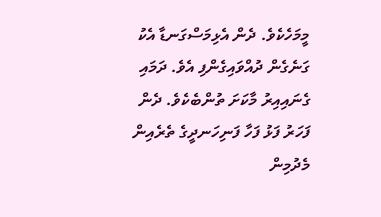މީމަހެކެވެ. ދެން އެޅިމަސްގަނޑާ އެކު ގަނެގެން ދުއްވައިގެންފި އެވެ. ދަމައި ގެނައިއިރު މާކަށަ ތުންބެކެވެ. ދެން ފަހަރު ފަޅު ފަހާ ފަނިހަނދީގެ ތެރެއިން މެދުމިން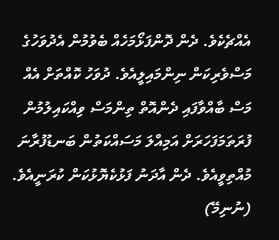އެއްޗެކެވެ. ދެން ދޮންފަޅޯމަހެއް ބެވުމުން އެދުވަހުގެ މަސްވެރިކަން ނިންމައިލީއެވެ. ދުވަހު ކޮއްތަށް އެއް މަސް ބާއްވާފައި ދެންއޮތް ތިންމަސް ވިއްކައިލުމުން ފުރަތަމަފަހަރަށް އަމިއްލަ މަސައްކަތުން ބަނޑުފުރާނަ މުއްތިވީއެވެ. ދެން އާދަނު ފަޅުކެޔޮޅުކަން ކުރަނީއެވެ.
(ނުނިމޭ)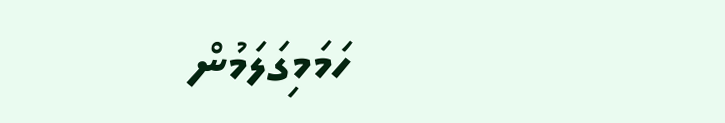ހަމަމިގަލަމުން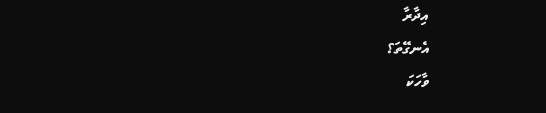އިދާރާ
އެނގޭތަ؟
ވާހަކަ